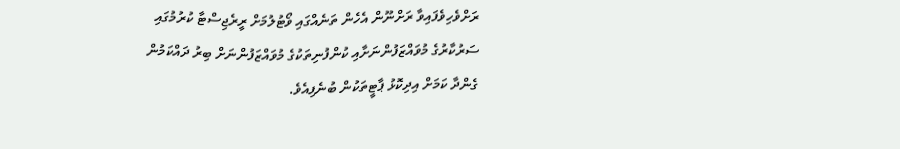ރަށްވެހިވެފައިވާ ރަށްނޫން އެހެން ތަނެއްގައި ވޯޓުލުމަށް ރީރެޖިސްޓާ ކުރުމުގައި ސަރުކާރުގެ މުވައްޒަފުންނަށާއި ކުންފުނިތަކުގެ މުވައްޒަފުންނަށް ބިރު ދައްކަމުން ގެންދާ ކަމަށް އިދިކޮޅު ޕާޓީތަކުން ބުނެފިއެވެ.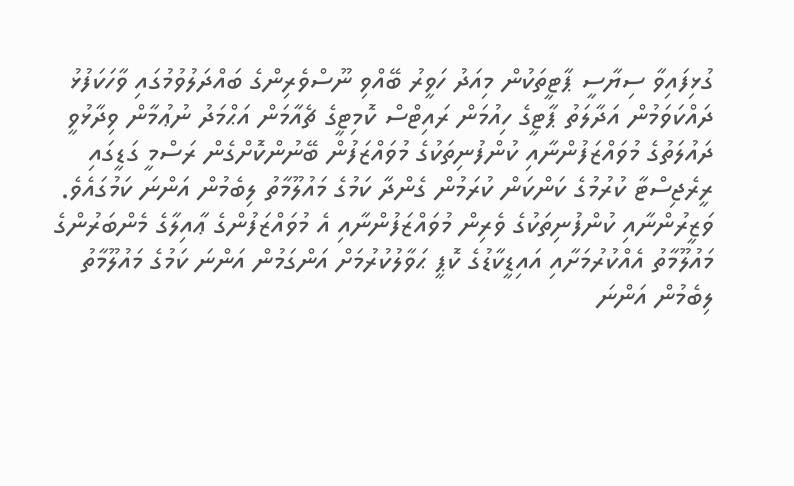ގުޅިފައިވާ ސިޔާސީ ޕާޓީތަކުން މިއަދު ހަވީރު ބޭއްވި ނޫސްވެރިންގެ ބައްދަލުވުމުގައި ވާހަކަފުޅު ދައްކަވަމުން އަދާލަތު ޕާޓީގެ ހިއުމަން ރައިޓްސް ކޮމިޓީގެ ޗެއާމަން އަޙްމަދު ނުޢުމާން ވިދާޅުވީ ދައުލަތުގެ މުވައްޒަފުންނާއި ކުންފުނިތަކުގެ މުވައްޒަފުން ބޭނުންކޮށްގެން ރަސްމީ ގަޑީގައި ރީރެޖިސްޓާ ކުރުމުގެ ކަންކަން ކުރަމުން ގެންދާ ކަމުގެ މައުލޫމާތު ލިބެމުން އަންނަ ކަމުގައެވެ.
ވަޒީރުންނާއި ކުންފުނިތަކުގެ ވެރިން މުވައްޒަފުންނާއި އެ މުވައްޒަފުންގެ ޢާއިލާގެ މެންބަރުންގެ މައުލޫމާތު އެއްކުރުމަށާއި އައިޑީކާޑުގެ ކޮޕީ ޙަވާލުކުރުމަށް އަންގަމުން އަންނަ ކަމުގެ މައުލޫމާތު ލިބެމުން އަންނަ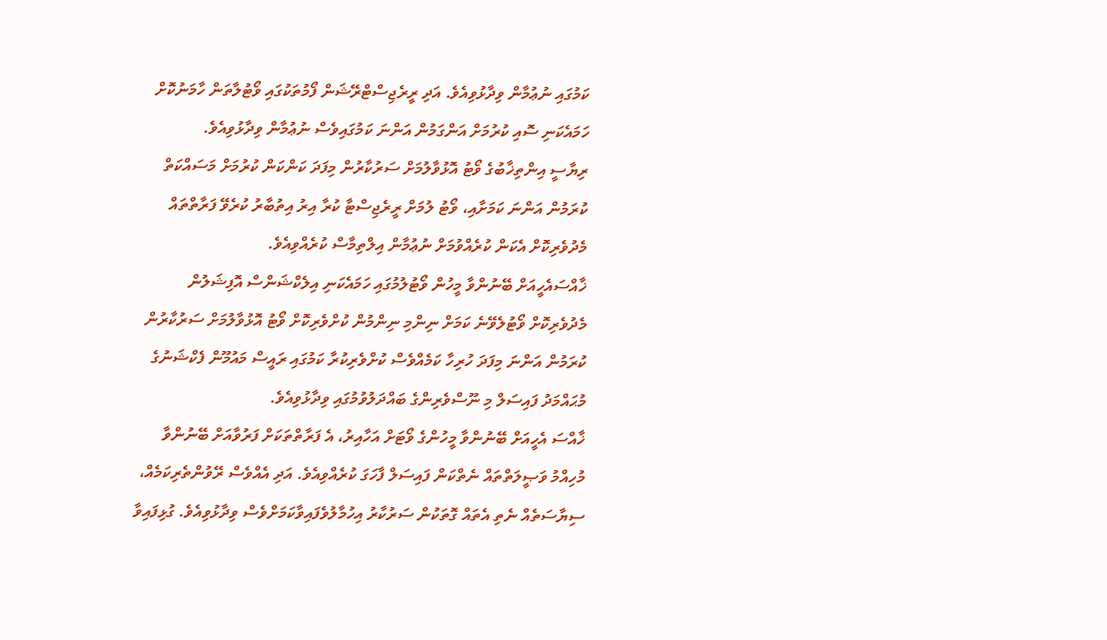ކަމުގައި ނުޢުމާން ވިދާޅުވިއެވެ. އަދި ރީރެޖިސްޓްރޭޝަން ފޯމުތަކުގައި ވޯޓުލާތަން ހާމަނުކޮށް ހަމައެކަނި ސޮއި ކުރުމަށް އަންގަމުން އަންނަ ކަމުގައިވެސް ނުޢުމާން ވިދާޅުވިއެވެ.
ރިޔާސީ އިންތިޚާބުގެ ވޯޓު އޮޅުވާލުމަށް ސަރުކާރުން މިފަދަ ކަންކަން ކުރުމަށް މަސައްކަތް ކުރަމުން އަންނަ ކަމަށާއި، ވޯޓު ލުމަށް ރީރެޖިސްޓާ ކުރާ އިރު އިތުބާރު ކުރެވޭ ފަރާތްތައް މެދުވެރިކޮށް އެކަން ކުރެއްވުމަށް ނުޢުމާން އިލްތިމާސް ކުރެއްވިއެވެ.
ޚާއްސައެހީއަށް ބޭނުންވާ މީހުން ވޯޓުލުމުގައި ހަމައެކަނި އިލެކްޝަންސް އޮފިޝަލުން މެދުވެރިކޮށް ވޯޓުލެވޭނެ ކަމަށް ނިންމި ނިންމުން ކުށްވެރިކޮށް ވޯޓު އޮޅުވާލުމަށް ސަރުކާރުން ކުރަމުން އަންނަ މިފަދަ ހުރިހާ ކަމެއްވެސް ކުށްވެރިކުރާ ކަމުގައި ރައީސް މައުމޫން ފެކްޝަނުގެ މުޙައްމަދު ފައިސަލް މި ނޫސްވެރިންގެ ބައްދަލުވުމުގައި ވިދާޅުވިއެވެ.
ޚާއްސަ އެހީއަށް ބޭނުންވާ މީހުންގެ ވޯޓަށް އަހާއިރު، އެ ފަރާތްތަކަށް ފަރުވާއަށް ބޭނުންވާ މުހިއްމު ވަޞީލަތްތައް ނެތްކަން ފައިސަލް ފާހަގަ ކުރެއްވިއެވެ. އަދި އެއްވެސް ރޭވުންތެރިކަމެއް، ސިޔާސަތެއް ނެތި އެތައް ގޮތަކުން ސަރުކާރު އިހުމާލުވެފައިވާކަމަށްވެސް ވިދާޅުވިއެވެ. ގުޅިފައިވާ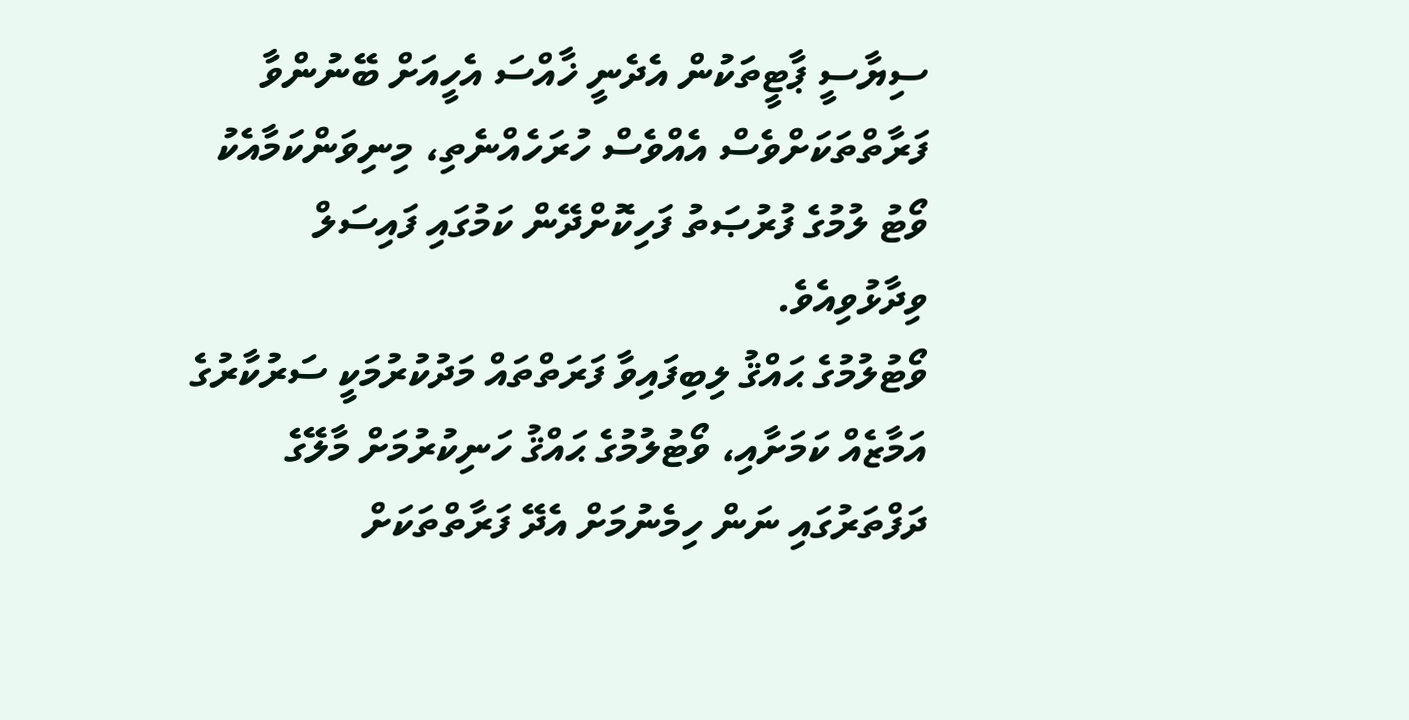ސިޔާސީ ޕާޓީތަކުން އެދެނީ ޚާއްސަ އެހީއަށް ބޭނުންވާ ފަރާތްތަކަށްވެސް އެއްވެސް ހުރަހެއްނެތި، މިނިވަންކަމާއެކު ވޯޓު ލުމުގެ ފުރުޞަތު ފަހިކޮށްދޭން ކަމުގައި ފައިސަލް ވިދާޅުވިއެވެ.
ވޯޓުލުމުގެ ޙައްޤު ލިބިފައިވާ ފަރަތްތައް މަދުކުރުމަކީ ސަރުކާރުގެ އަމާޒެއް ކަމަށާއި، ވޯޓުލުމުގެ ޙައްޤު ހަނިކުރުމަށް މާލޭގެ ދަފްތަރުގައި ނަން ހިމެނުމަށް އެދޭ ފަރާތްތަކަށް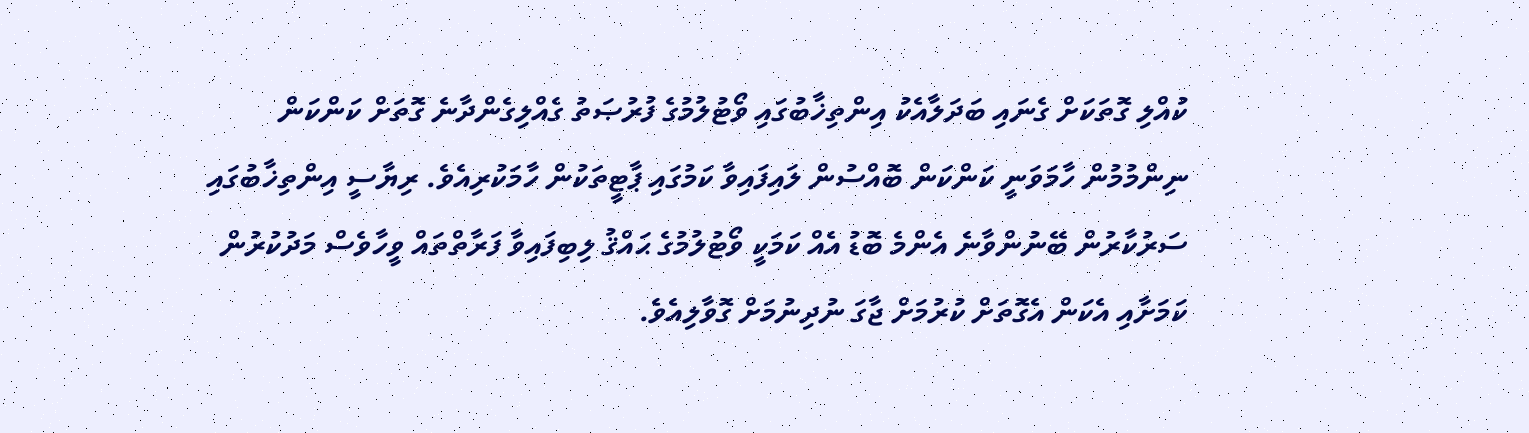ކުއްލި ގޮތަކަށް ގެނައި ބަދަލާއެކު އިންތިޚާބުގައި ވޯޓުލުމުގެ ފުރުޞަތު ގެއްލިގެންދާނެ ގޮތަށް ކަންކަން ނިންމުމުން ހާމަވަނީ ކަންކަން ބޮއްސުން ލައިފައިވާ ކަމުގައި ޕާޓީތަކުން ހާމަކުރިއެވެ. ރިޔާސީ އިންތިޚާބުގައި ސަރުކާރުން ބޭނުންވާނެ އެންމެ ބޮޑު އެއް ކަމަކީ ވޯޓުލުމުގެ ޙައްޤު ލިބިފައިވާ ފަރާތްތައް ވީހާވެސް މަދުކުރުން ކަމަށާއި އެކަން އެގޮތަށް ކުރުމަށް ޖާގަ ނުދިނުމަށް ގޮވާލިއެވެ.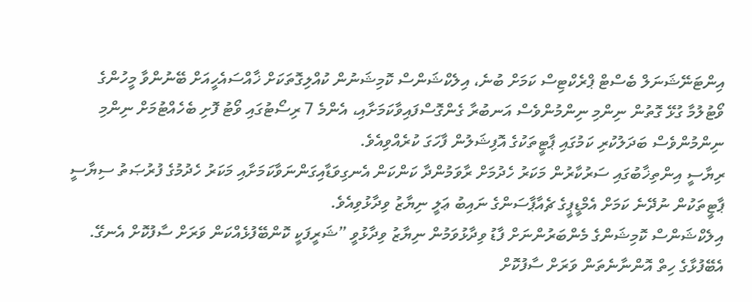އިންޓަނޭޝަނަލް ބެސްޓް ޕްރެކްޓިސް ކަމަށް ބުނެ، އިލެކްޝަންސް ކޮމިޝަނުން ކުއްލިގޮތަކަށް ޚާއްސައެހީއަށް ބޭނުންވާ މީހުންގެ ވޯޓުލުމާ ގުޅޭ ގޮތުން ނިންމި ނިންމުންވެސް އަނބުރާ ގެންގޮސްފައިވާކަމަށާއި، އެންމެ 7 ރިސޯޓުގައި ވޯޓު ފޮށި ބެހެއްޓުމަށް ނިންމި ނިންމުންވެސް ބަދަލުކުރި ކަމުގައި ޕާޓީތަކުގެ އޮފިޝަލުން ފާހަގަ ކުރެއްވިއެވެ.
ރިޔާސީ އިންތިޚާބުގައި ސަރުކާރުން މަކަރު ހެދުމަށް ރާވަމުންދާ ކަންކަން އެނގިވަޑާއިގަންނަވާކަމަށާއި މަކަރު ހެދުމުގެ ފުރުޞަތު ސިޔާސީ ޕާޓީތަކުން ނުދޭނެ ކަމަށް އެމްޑީޕީގެ ޗެއާޕާސަންގެ ނައިބު ޢަލީ ނިޔާޒު ވިދާޅުވިއެވެ.
އިލެކްޝަންސް ކޮމިޝަންގެ މެންބަރުންނަށް ފާޑު ވިދާޅުވަމުން ނިޔާޒު ވިދާޅުވީ ”ޝަރީފަކީ ކޮންބޭފުޅެއްކަން ވަރަށް ސާފުކޮށް އެނގޭ. އެބޭފުޅާގެ ހިތް އޮންނާނެތަން ވަރަށް ސާފުކޮށް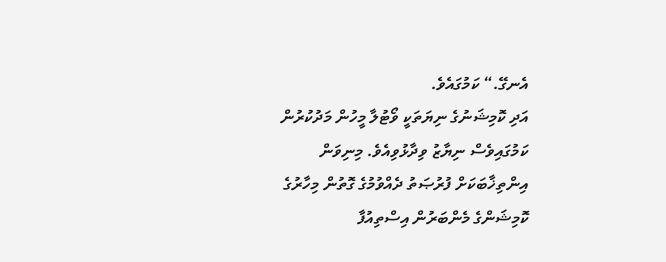އެނގޭ.“ ކަމުގައެވެ.
އަދި ކޮމިޝަނުގެ ނިޔަތަކީ ވޯޓުލާ މީހުން މަދުކުރުން ކަމުގައިވެސް ނިޔާޒު ވިދާޅުވިއެވެ. މިނިވަން އިންތިޚާބަކަށް ފުރުޞަތު ދެއްވުމުގެ ގޮތުން މިހާރުގެ ކޮމިޝަންގެ މެންބަރުން އިސްތިއުފާ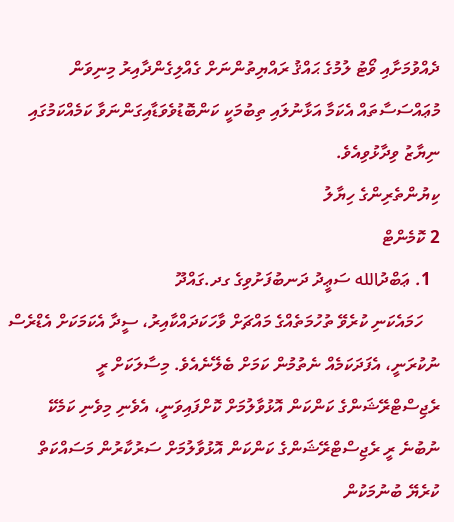ދެއްވުމަށާއި ވޯޓު ލުމުގެ ޙައްޤު ރައްޔިތުންނަށް ގެއްލިގެންދާއިރު މިނިވަން މުޢައްސަސާތައް އެކަމާ އަޅާނުލައި ތިބުމަކީ ކަންބޮޑުވެވަޑާއިގަންނަވާ ކަމެއްކަމުގައި ނިޔާޒު ވިދާޅުވިއެވެ.
ކިޔުންތެރިންގެ ހިޔާލު
2 ކޮމެންޓް
  1. ޢަބްދުالله ސަޢީދު ދަނބުފަށުވިގެ ގދ.ގައްދޫ
    ހަމައެކަނި ކުރެވޭ ތުހުމަތެއްގެ މައްޗަށް ވާހަކަދައްކާއިރު، ސީދާ އެކަމަކަށް އެޑްރެސް ނުކުރަނީ، އެފަދަކަމެއް ނެތުމުން ކަމަށް ބެލޭނެއެވެ. މިސާލަކަށް ރީ ރެޖިސްޓްރޭޝަންގެ ކަންކަން އޮޅުވާލުމަށް ކޮށްފައިވަނީ، އެވެނި މިވެނި ކަމެކޭ ނުބުނެ ރީ ރެޖިސްޓްރޭޝަންގެ ކަންކަން އޮޅުވާލުމަށް ސަރުކާރުން މަސައްކަތް ކުރެޔޭ ބުނުމަކުން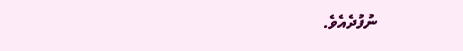ނުފުދެއެވެ.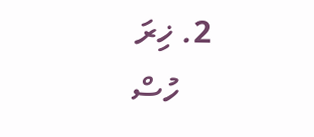2. ޚިރަ
    ހުސް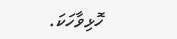ހޮޅިވާހަކަ.